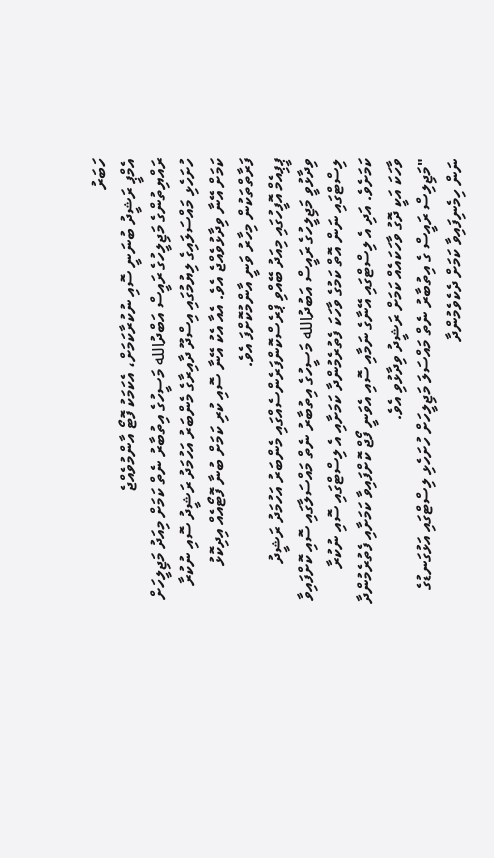ހަބަރު
އެމްޕީ ރަޝީދު ބުނަނީ ސޮއި ނުކުރާކަމަށް، އެކަމަކު ފޮޓޯ އާންމުވެއްޖެ
ރައްޔިތުންގެ މަޖިލީހުގެ ރައީސް އަބްދުالله މަސީހުގެ އިތުބާރު ނެތް ކަމަށް މިއަދު މަޖިލީހަށް ހުށަހެޅި މައްސަލައިގެ ލިޔުމުގައި އިސްދޫ ދާއިރާގެ މެންބަރު އަހުމަދު ރަޝީދު ސޮއި ނުކުރާ ކަމަށް އޭނާ ވިދާޅުވެއްޖެ އެވެ. އެއާ އެކު އޭނާ ސޮއި ކުރި ކަމަށް ބުނާ ފޮޓޯއެއް އިދިކޮޅު ފަރާތްތަކުން މިހާރު ވަނީ އާންމުކޮށްފަ އެވެ.
ޕީޕިއެމް އޮފީހުގައި މިއަދު ބޭއްވި ޕްރެސްކޮންފަރެންސެއްގައި މެންބަރު އަހުމަދު ރަޝީދު ވިދާޅުވީ މަޖިލީހުގެ ރައީސް އަބުދުالله މަސީހުގެ އިތުބާރު ނެތް މައްސަލާގައި ސޮއި ކޮށްފައިވާ ލިސްޓްގައި ނަން އޮތް ކަމުގެ ވާހަކަ ފެތުރެމުންދާ ކަމަށާއި އެ ލިސްޓްގައި ސޮއި ނުކުރާ ކަމަށެވެ. އަދި އެ ލިސްޓްގައި އޭނާގެ ނަމާއި ސޮއި އެވަނީ ފޯޖް ކޮށްފައިވާ ކަމަށާއި ފެތުރެމުންދާ ވާހަކަ އަކީ ދޮގު ވާހަކައެއް ކަމަށް ރަޝީދު ވިދާޅުވި އެވެ.
"މަޖިލިސް ރައީސް ގެ އިތުބާރު ނެތް މައްސަލަ މަޖިލީހަށް ހުށަހެޅި ލިސްޓްގައި އަޅުގަނޑުގެ ނަން ހިމެނިފައިވާ ކަމަށް ދެކެވެމުންދާ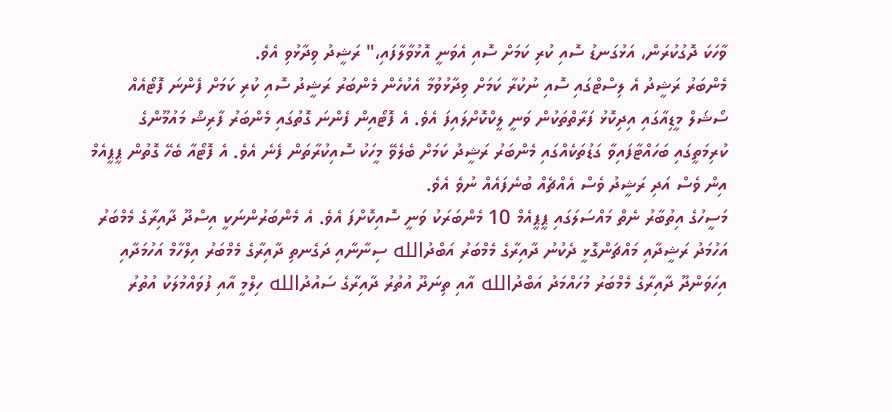ވާހަކަ ދޮގުކުރަން، އަޅުގަނޑު ސޮއި ކުރި ކަމަށް ސޮއި އެވަނީ އޮޅުވާލާފައި،" ރަޝީދު ވިދާޅުވި އެވެ.
މެންބަރު ރަޝީދު އެ ލިސްޓްގައި ސޮއި ނުކުރާ ކަމަށް ވިދާޅުވުމާ އެކުހެން މެންބަރު ރަޝީދު ސޮއި ކުރި ކަމަށް ފެންނަ ފޮޓޯއެއް ސޯޝަލް މީޑިއާގައި އިދިކޮޅު ފަރާތްތަކުން ވަނީ ލީކްކޮށްލައިފަ އެވެ. އެ ފޮޓޯއިން ފެންނަ ގޮތުގައި މެންބަރު ފާރިޝް މައުމޫންގެ ކުރިމަތީގައި ބަހައްޓާފައިވާ ގަޑުތަކެއްގައި މެންބަރު ރަޝީދު ކަމަށް ބެލެވޭ މީހަކު ސޮއިކުރާތަން ފެނެ އެވެ. އެ ފޮޓޯއާ ބެހޭ ގޮތުން ޕީޕީއެމް އިން ވެސް އަދި ރަޝީދު ވެސް އެއްޗެއް ބުނެފައެއް ނުވެ އެވެ.
މަސީހުގެ އިތުބާރު ނެތް މައްސަލަގައި ޕީޕީއެމް 10 މެންބަރަކު ވަނީ ސޮއިކޮށްފަ އެވެ. އެ މެންބަރުންނަކީ އިސްދޫ ދާއިރާގެ މެމްބަރު އަހުމަދު ރަޝީދާއި މައްޗަންގޮޅީ ދެކުނު ދާއިރާގެ މެމްބަރު އަބްދުالله ސިނާނާއި ދަގެނތި ދާއިރާގެ މެމްބަރު އިލްހާމް އަހުމަދާއި އިހަވަންދޫ ދާއިރާގެ މެމްބަރު މުހައްމަދު އަބްދުالله އާއި ތިނަދޫ އުތުރު ދާއިރާގެ ސައުދުالله ހިލްމީ އާއި ފުވައްމުލަކު އުތުރު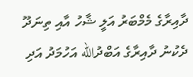ދާއިރާގެ މެމްބަރު އަލީ ޝާހު އާއި ތިނަދޫ ދެކުނު ދާއިރާގެ އަބްދުالله އަހުމަދު އަދި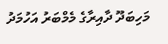މަހިބަދޫ ދާއިރާގެ މެމްބަރު އަހުމަދު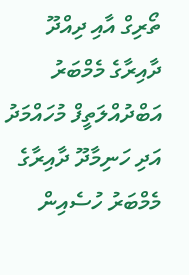ތޯރިގް އާއި ދިއްދޫ ދާއިރާގެ މެމްބަރު އަބްދުއްލަތީފް މުހައްމަދު އަދި ހަނިމާދޫ ދާއިރާގެ މެމްބަރު ހުސެއިން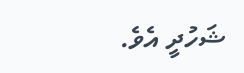ޝަހުދީ އެވެ.